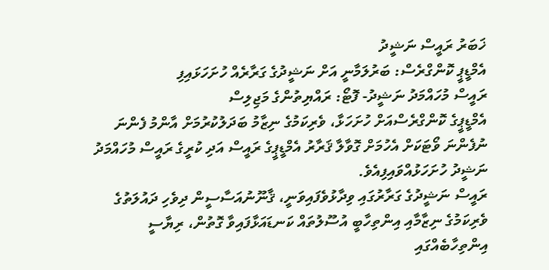ޚަބަރު ރައީސް ނަޝީދު
އެމްޑީޕީ ކޮންގްރެސް: ބަރުލަމާނީ އަށް ނަޝީދުގެ ގަރާރެއް ހުށަހަޅައިފި
ރައީސް މުހައްމަދު ނަޝީދު- ފޮޓޯ: ރައްޔިތުންގެ މަޖިލިސް
އެމްޑީޕީގެ ކޮންގްރެސްއަށް ހުށަހަޅާ، ވެރިކަމުގެ ނިޒާމު ބަދަލުކުރުމަށް އާންމު ފެންނަ ނުފެންނަ ވޯޓަކަށް އެހުމަށް ގޮވާލާ ޤަރާރު އެމްޑީޕީގެ ރައީސް އަދި ކުރީގެ ރައީސް މުހައްމަދު ނަޝީދު ހުށަހަޅުއްވައިފިއެވެ.
ރައީސް ނަޝީދުގެ ގަރާރުގައި ވިދާޅުވެފައިވަނީ، ޤާނޫނުއަސާސީން ދިވެހި ދައުލަތުގެ ވެރިކަމުގެ ނިޒާމާއި އިންތިހާބީ އުސޫލުތައް ކަނޑައަޅާފައިވާ ގޮތުން، ރިޔާސީ އިންތިހާބެއްގައި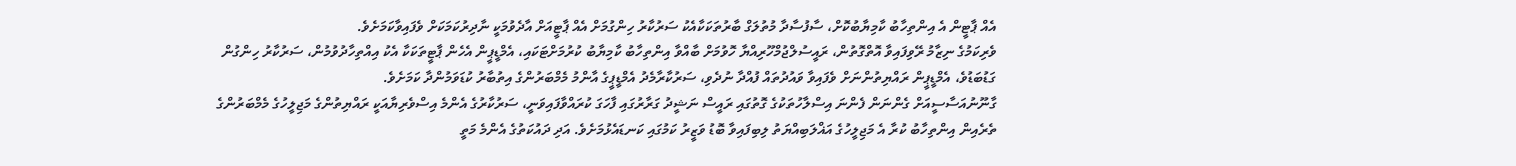އެއް ޕާޓީން އެ އިންތިހާބު ކާމިޔާބުކޮށް، ސާފުސާދާ މުތުލަގް ބާރުތަކަކާއެކު ސަރުކާރު ހިންގުމަށް އެއް ޕާޓީއަށް އާދެވުމަކީ ނާދިރުކަމަކަށް ވެފައިވާކަމަށެވެ.
ވެރިކަމުގެ ނިޒާމު ރޭވިފައިވާ އޮތްގޮތުން، ރައީސުލްޖުމްހޫރިއްޔާ ހޮވުމަށް ބާއްވާ އިންތިހާބު ކާމިޔާބު ކުރުމަށްޓަކައި، އެމްޑީޕީން އެހެން ޕާޓީތަކަކާ އެކު އިއްތިހާދުވުމުން، ސަރުކާރު ހިންގުން ގަޑުބަޑުވެ، އެމްޑީޕީން ރައްޔިތުންނަށް ވެފައިވާ ވައުދުތައް ފުއްދާ ނުދެވި، ސަރުކާރާމެދު އެމްޑީޕީގެ އާންމު މެމްބަރުންގެ އިތުބާރު ކުޑަވަމުންދާ ކަމަށެވެ.
ގާނޫނުއަސާސީއަށް ގެންނަން ފެންނަ އިސްލާހުތަކުގެ ގޮތުގައި ރައީސް ނަޝީދު ގަރާރުގައި ފާހަގަ ކުރައްވާފައިވަނީ، ސަރުކާރުގެ އެންމެ އިސްވެރިޔާއަކީ ރައްޔިތުންގެ މަޖިލީހުގެ މެމްބަރުންގެ ތެރެއިން އިންތިހާބު ކުރާ އެ މަޖިލީހުގެ އަޣްލަބިއްޔަތު ލިބިފައިވާ ބޮޑު ވަޒީރު ކަމުގައި ކަނޑައެޅުމަށެވެ. އަދި ދައުކަތުގެ އެންމެ މަތީ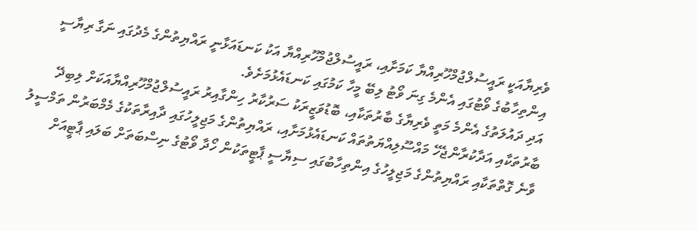ވެރިޔާއަކީ ރައީސުލްޖުމްހޫރިއްޔާ ކަމަށާއި، ރައީސުލްޖުމްހޫރިއްޔާ އަކު ކަނޑައަޅާނީ ރައްޔިތުންގެ މެދުގައި ނަގާ ރިޔާސީ އިންތިހާބުގެ ވޯޓުގައި އެންމެ ގިނަ ވޯޓު ލިބޭ މީހާ ކަމުގައި ކަނޑައެޅުމަށެވެ.
އަދި ދައުލަތުގެ އެންމެ މަތީ ވެރިޔާގެ ބާރުތަކާއި، ބޮޑުވަޒީރަކު ސަރުކާރު ހިންގާއިރު ރައީސުލްޖުމްހޫރިއްޔާއަކަށް ލިބިދޭ ބާރުތަކާއި އަދާކުރާންޖެހޭ މައްސޫލިއްޔަތުތައް ކަނޑައެޅުމަށާއި، ރައްޔިތުންގެ މަޖިލީހުގައި ދާއިރާތަކުގެ މެމްބަރުން ތަމްސީލު ވާނެ ގޮތްތަކާއި ރައްޔިތުންގެ މަޖިލީހުގެ އިންތިހާބުގައި ސިޔާސީ ޕާޓީތަކުން ހޯދާ ވޯޓުގެ ނިސްބަތަށް ބަލައި ޕާޓީއަށް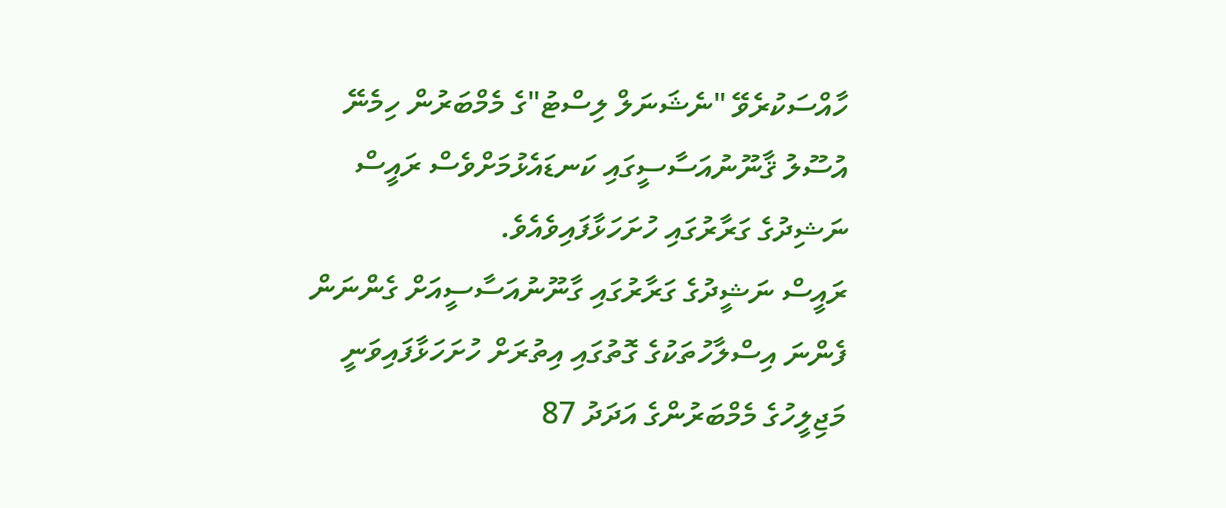ހާއްސަކުރެވޭ "ނެޝަނަލް ލިސްޓު"ގެ މެމްބަރުން ހިމެނޭ އުސޫލު ޤާނޫނުއަސާސީގައި ކަނޑައެޅުމަށްވެސް ރައީސް ނަޝިދުގެ ގަރާރުގައި ހުށަހަޅާފައިވެއެވެ.
ރައީސް ނަޝީދުގެ ގަރާރުގައި ގާނޫނުއަސާސީއަށް ގެންނަން ފެންނަ އިސްލާހުތަކުގެ ގޮތުގައި އިތުރަށް ހުށަހަޅާފައިވަނީ މަޖިލީހުގެ މެމްބަރުންގެ އަދަދު 87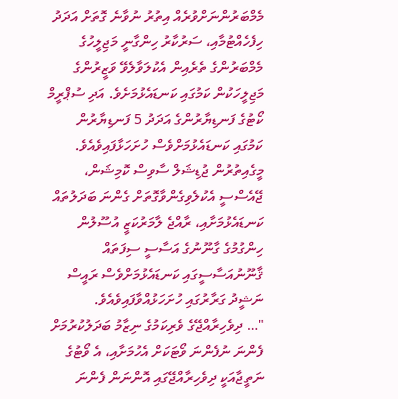މެމްބަރުންނަށްވުރެއް އިތުރު ނުވާނެ ގޮތަށް އަދަދު ހިފެހެއްޓުމާއި، ސަރުކާރު ހިންގާނީ މަޖިލީހުގެ މެމްބަރުންގެ ތެރެއިން އެކުލަވާލެވޭ ވަޒީރުންގެ މަޖިލީހަކުން ކަމުގައި ކަނޑައެޅުމަށެވެ. އަދި ސުޕްރީމް ކޯޓުގެ ފަނޑިޔާރުންގެ އަދަދު 5 ފަނޑިޔާރުން ކަމުގައި ކަނޑައެޅުމަށްވެސް ހުށަހަޅާފައިވެއެވެ.
މީގެއިތުރުން ޖުޑިޝަލް ސާވިސް ކޮމިޝަން، ޖޭއެސްސީ އެކުލެވިގެންވާގޮތަށް ގެންނަ ބަދަލުތައް ކަނޑައެޅުމަށާއި، ރާއްޖެ ލާމަރުކަޒީ އުސޫލުން ހިންގުމުގެ ގާނޫނުގެ އަސާސީ ސިފަތައް ޤާނޫނުއަސާސީގައި ކަނޑައެޅުމަށްވެސް ރައީސް ނަޝީދު ގަރާރުގައި ހުށަހަޅުއްވާފައިވެއެވެ.
"… ދިވެހިރާއްޖޭގެ ވެރިކަމުގެ ނިޒާމު ބަދަލުކުރުމަށް ފެންނަ ނުފެންނަ ވޯޓަކަށް އެހުމަށާއި، އެ ވޯޓުގެ ނަތީޖާއަކީ ދިވެހިރާއްޖޭގައި އޮންނަން ފެންނަ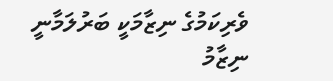ވެރިކަމުގެ ނިޒާމަކީ ބަރުލަމާނީ ނިޒާމު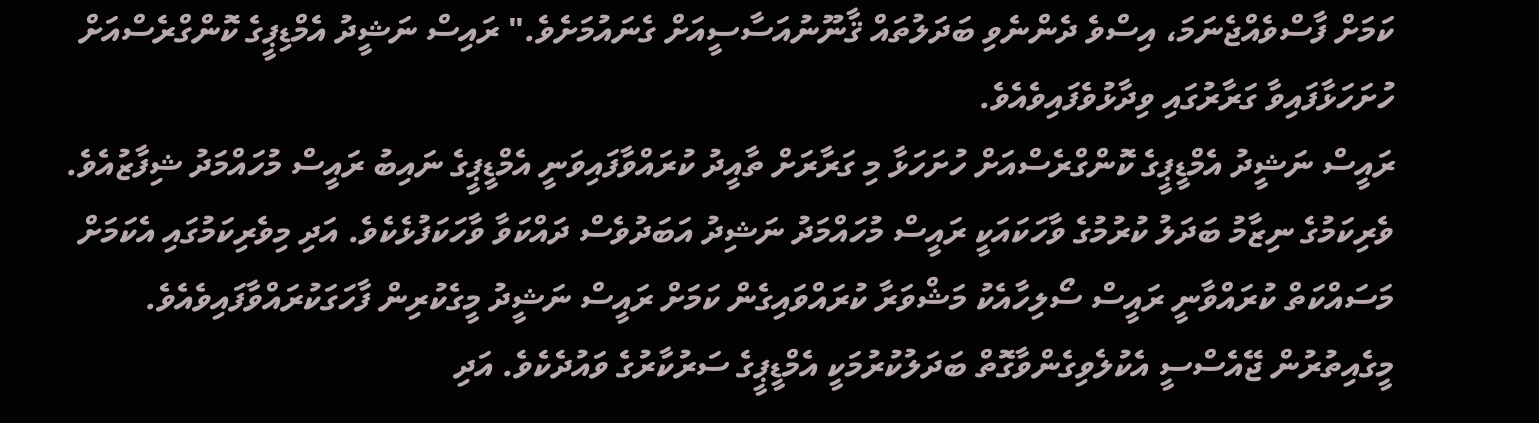ކަމަށް ފާސްވެއްޖެނަމަ، އިސްވެ ދެންނެވި ބަދަލުތައް ޤާނޫނުއަސާސީއަށް ގެނައުމަށެވެ." ރައިސް ނަޝީދު އެމްޑިޕީގެ ކޮންގްރެސްއަށް ހުށަހަޅާފައިވާ ގަރާރުގައި ވިދާޅުވެފައިވެއެވެ.
ރައީސް ނަޝީދު އެމްޑީޕީގެ ކޮންގްރެސްއަށް ހުށަހަޅާ މި ގަރާރަށް ތާއީދު ކުރައްވާފައިވަނީ އެމްޑީޕީގެ ނައިބު ރައީސް މުހައްމަދު ޝިފާޒުއެވެ.
ވެރިކަމުގެ ނިޒާމު ބަދަލު ކުރުމުގެ ވާހަކައަކީ ރައީސް މުހައްމަދު ނަޝިދު އަބަދުވެސް ދައްކަވާ ވާހަކަފުޅެކެވެ. އަދި މިވެރިކަމުގައި އެކަމަށް މަސައްކަތް ކުރައްވާނީ ރައީސް ސޯލިހާއެކު މަޝްވަރާ ކުރައްވައިގެން ކަމަށް ރައީސް ނަޝީދު މީގެކުރިން ފާހަގަކުރައްވާފައިވެއެވެ.
މީގެއިތުރުން ޖޭއެސްސީ އެކުލެވިގެންވާގޮތް ބަދަލުކުރުމަކީ އެމްޑީޕީގެ ސަރުކާރުގެ ވައުދެކެވެ. އަދި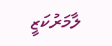ލާމަރުކަޒީ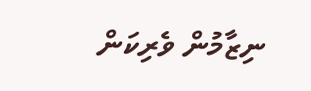ނިޒާމުން ވެރިކަން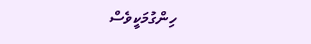ހިންގުމަކީވެސް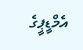އެމްޑީޕީގެ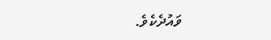ވައުދެކެވެ.